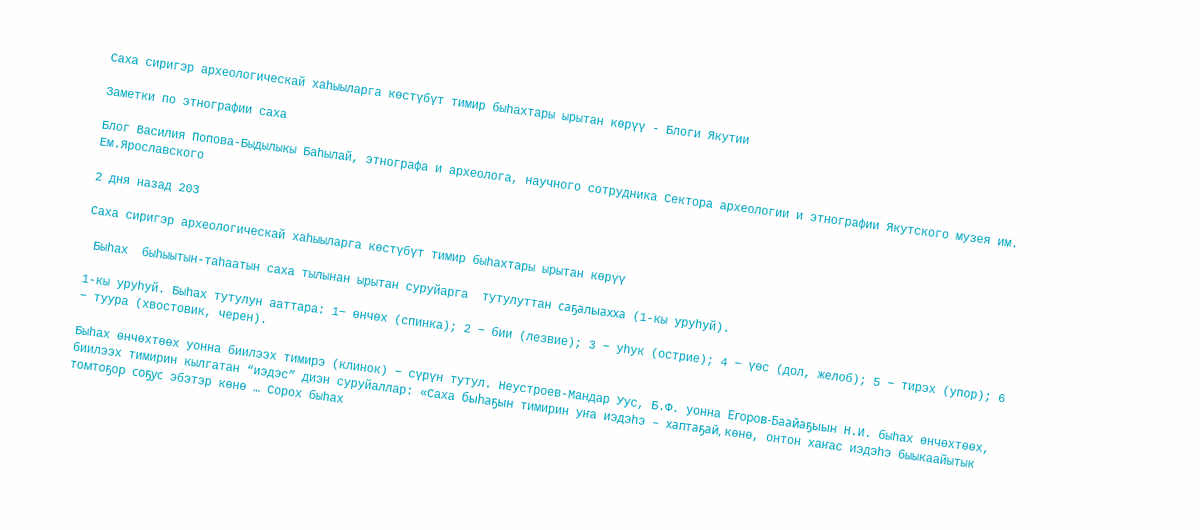Саха сиригэр археологическай хаһыыларга көстүбүт тимир быһахтары ырытан көрүү - Блоги Якутии

Заметки по этнографии саха

Блог Василия Попова-Быдылыкы Баһылай, этнографа и археолога, научного сотрудника Сектора археологии и этнографии Якутского музея им. Ем.Ярославского

2 дня назад 203

Саха сиригэр археологическай хаһыыларга көстүбүт тимир быһахтары ырытан көрүү

 Быһах  быһыытын-таһаатын саха тылынан ырытан суруйарга  тутулуттан саҕалыахха (1-кы уруһуй).

1-кы уруһуй. Быһах тутулун ааттара: 1− өнчөх (спинка); 2 − бии (лезвие); 3 − уһук (острие); 4 − үөс (дол, желоб); 5 − тирэх (упор); 6 − туура (хвостовик, черен).

Быһах өнчөхтөөх уонна биилээх тимирэ (клинок) − сүрүн тутул. Неустроев-Мандар Уус, Б.Ф. уонна Егоров-Баайаҕыын Н.И. быһах өнчөхтөөх, биилээх тимирин кылгатан “иэдэс” диэн суруйаллар: «Саха быһаҕын тимирин уҥа иэдэһэ – хаптаҕай, көнө, онтон хаҥас иэдэһэ быыкаайытык томтоҕор соҕус эбэтэр көнө … Сорох быһах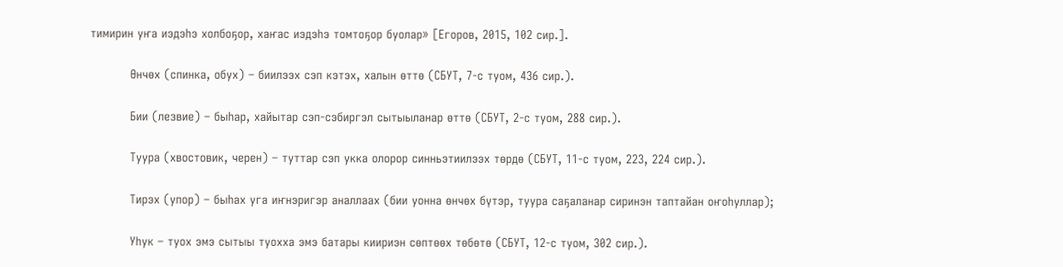тимирин уҥа иэдэһэ холбоҕор, хаҥас иэдэһэ томтоҕор буолар» [Егоров, 2015, 102 сир.].

          Өнчөх (спинка, обух) – биилээх сэп кэтэх, халын өттө (СБУТ, 7-с туом, 436 сир.).

          Бии (лезвие) – быһар, хайытар сэп-сэбиргэл сытыыланар өттө (СБУТ, 2-с туом, 288 сир.).

          Туура (хвостовик, черен) – туттар сэп укка олорор синньэтиилээх төрдө (СБУТ, 11-с туом, 223, 224 сир.).

          Тирэх (упор) – быһах уга иҥнэригэр аналлаах (бии уонна өнчөх бүтэр, туура саҕаланар сиринэн таптайан оҥоһуллар);

          Уһук – туох эмэ сытыы туохха эмэ батары киириэн сөптөөх төбөтө (СБУТ, 12-с туом, 302 сир.).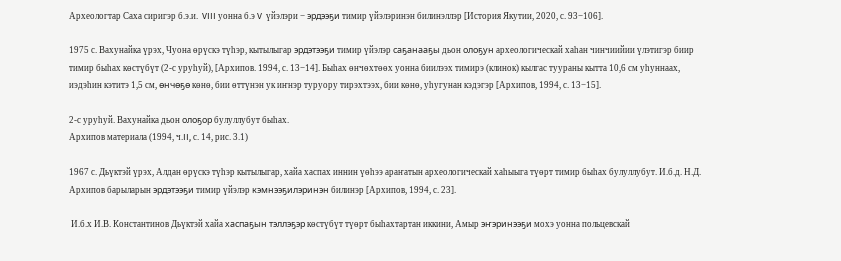Археологтар Саха сиригэр б.э.и.  VIII уонна б.э V  үйэлэри − эрдээҕи тимир үйэлэринэн билинэллэр [История Якутии, 2020, с. 93−106].

1975 с. Вахунайка үрэх, Чуона өрүскэ түһэр, кытылыгар эрдэтээҕи тимир үйэлэр саҕанааҕы дьон олоҕун археологическай хаһан чинчиийии үлэтигэр биир тимир быһах көстүбүт (2-с уруһуй), [Архипов. 1994, с. 13−14]. Быһах өнчөхтөөх уонна биилээх тимирэ (клинок) кылгас туураны кытта 10,6 см уһуннаах, иэдэһин кэтитэ 1,5 см, өнчөҕө көнө, бии өттүнэн ук иҥнэр туруору тирэхтээх, бии көнө, уһугунан кэдэгэр [Архипов, 1994, с. 13−15].

2-с уруһуй. Вахунайка дьон олоҕор булуллубут быһах.
Архипов материала (1994, ч.II, с. 14, рис. 3.1)

1967 с. Дьүктэй үрэх, Алдан өрүскэ түһэр кытылыгар, хайа хаспах иннин үөһээ араҥатын археологическай хаһыыга түөрт тимир быһах булуллубут. И.б.д. Н.Д. Архипов барыларын эрдэтээҕи тимир үйэлэр кэмнээҕилэринэн билинэр [Архипов, 1994, с. 23].

 И.б.х И.В. Константинов Дьүктэй хайа хаспаҕын тэллэҕэр көстүбүт түөрт быһахтартан иккини, Амыр эҥэринээҕи мохэ уонна польцевскай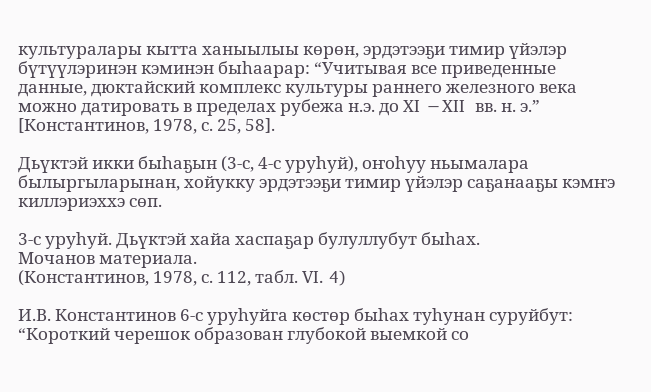культуралары кытта ханыылыы көрөн, эрдэтээҕи тимир үйэлэр бүтүүлэринэн кэминэн быһаарар: “Учитывая все приведенные данные, дюктайский комплекс культуры раннего железного века можно датировать в пределах рубежа н.э. до XI −XII  вв. н. э.” [Константинов, 1978, с. 25, 58].

Дьүктэй икки быһаҕын (3-с, 4-с уруһуй), оҥоһуу ньымалара былыргыларынан, хойукку эрдэтээҕи тимир үйэлэр саҕанааҕы кэмҥэ киллэриэххэ сөп.

3-с уруһуй. Дьүктэй хайа хаспаҕар булуллубут быһах.
Мочанов материала.
(Константинов, 1978, с. 112, табл. VI. 4)

И.В. Константинов 6-с уруһуйга көстөр быһах туһунан суруйбут: “Короткий черешок образован глубокой выемкой со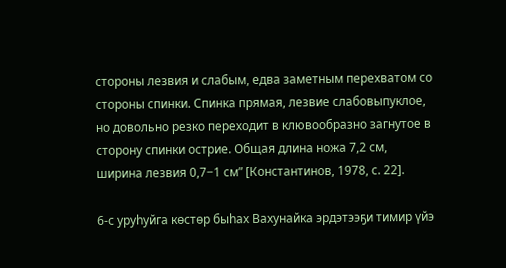стороны лезвия и слабым, едва заметным перехватом со стороны спинки. Спинка прямая, лезвие слабовыпуклое, но довольно резко переходит в клювообразно загнутое в сторону спинки острие. Общая длина ножа 7,2 см, ширина лезвия 0,7−1 см” [Константинов, 1978, с. 22].

6-с уруһуйга көстөр быһах Вахунайка эрдэтээҕи тимир үйэ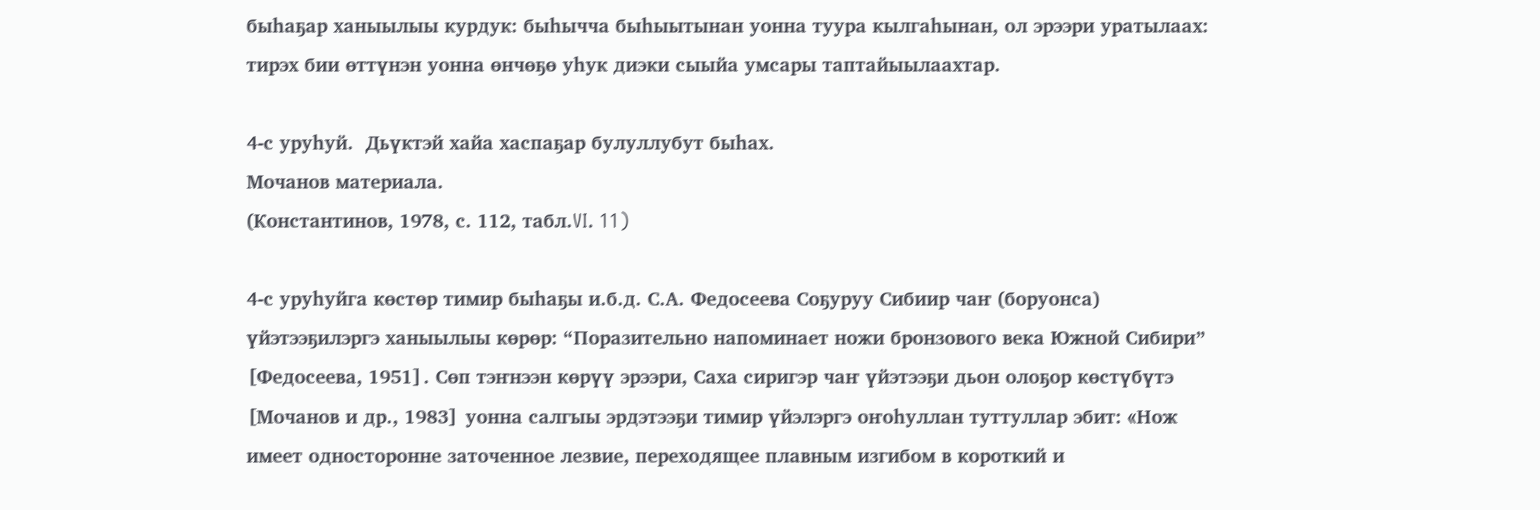быһаҕар ханыылыы курдук: быһычча быһыытынан уонна туура кылгаһынан, ол эрээри уратылаах: тирэх бии өттүнэн уонна өнчөҕө уһук диэки сыыйа умсары таптайыылаахтар.

4-с уруһуй.  Дьүктэй хайа хаспаҕар булуллубут быһах.
Мочанов материала.
(Константинов, 1978, с. 112, табл.VI. 11)

4-с уруһуйга көстөр тимир быһаҕы и.б.д. С.А. Федосеева Соҕуруу Сибиир чаҥ (боруонса) үйэтээҕилэргэ ханыылыы көрөр: “Поразительно напоминает ножи бронзового века Южной Сибири” [Федосеева, 1951]. Сөп тэҥнээн көрүү эрээри, Саха сиригэр чаҥ үйэтээҕи дьон олоҕор көстүбүтэ [Мочанов и др., 1983] уонна салгыы эрдэтээҕи тимир үйэлэргэ оҥоһуллан туттуллар эбит: «Нож имеет односторонне заточенное лезвие, переходящее плавным изгибом в короткий и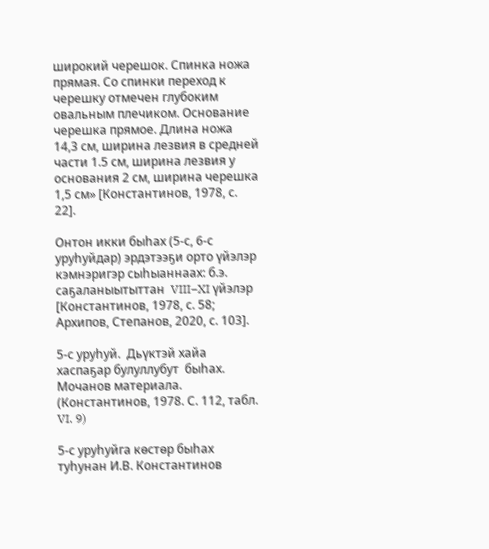широкий черешок. Спинка ножа прямая. Со спинки переход к черешку отмечен глубоким овальным плечиком. Основание черешка прямое. Длина ножа 14,3 см, ширина лезвия в средней части 1.5 см, ширина лезвия у основания 2 см, ширина черешка 1,5 см» [Константинов, 1978, с. 22].

Онтон икки быһах (5-с, 6-с уруһуйдар) эрдэтээҕи орто үйэлэр кэмнэригэр сыһыаннаах: б.э. саҕаланыытыттан  VIII−XI үйэлэр [Константинов, 1978, с. 58; Архипов, Степанов, 2020, с. 103].

5-с уруһуй.  Дьүктэй хайа хаспаҕар булуллубут  быһах.
Мочанов материала.
(Константинов, 1978. С. 112, табл. VI. 9)

5-с уруһуйга көстөр быһах туһунан И.В. Константинов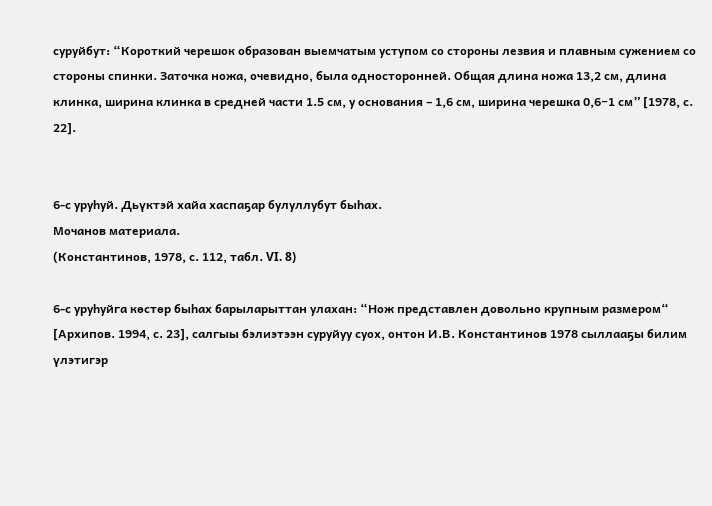суруйбут: “Короткий черешок образован выемчатым уступом со стороны лезвия и плавным сужением со стороны спинки. Заточка ножа, очевидно, была односторонней. Общая длина ножа 13,2 см, длина клинка, ширина клинка в средней части 1.5 см, у основания – 1,6 см, ширина черешка 0,6−1 см” [1978, с. 22].


6-с уруһуй. Дьүктэй хайа хаспаҕар булуллубут быһах.
Мочанов материала.
(Константинов, 1978, с. 112, табл. VI. 8)

6-с уруһуйга көстөр быһах барыларыттан улахан: “Нож представлен довольно крупным размером“ [Архипов. 1994, с. 23], салгыы бэлиэтээн суруйуу суох, онтон И.В. Константинов 1978 сыллааҕы билим үлэтигэр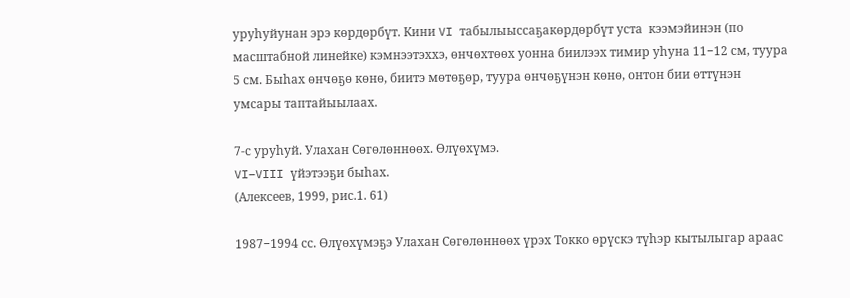уруһуйунан эрэ көрдөрбүт. Кини VI табылыыссаҕакөрдөрбүт уста  кээмэйинэн (по масштабной линейке) кэмнээтэххэ, өнчөхтөөх уонна биилээх тимир уһуна 11−12 см, туура 5 см. Быһах өнчөҕө көнө, биитэ мөтөҕөр, туура өнчөҕүнэн көнө, онтон бии өттүнэн умсары таптайыылаах.

7-с уруһуй. Улахан Сөгөлөннөөх. Өлүөхүмэ.
VI–VIII үйэтээҕи быһах.
(Алексеев, 1999, рис.1. 61)

1987−1994 сс. Өлүөхүмэҕэ Улахан Сөгөлөннөөх үрэх Токко өрүскэ түһэр кытылыгар араас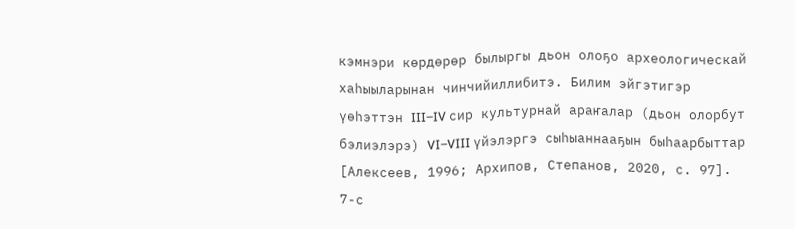кэмнэри көрдөрөр былыргы дьон олоҕо археологическай хаһыыларынан чинчийиллибитэ. Билим эйгэтигэр үөһэттэн III−IV сир культурнай араҥалар (дьон олорбут бэлиэлэрэ) VI−VIII үйэлэргэ сыһыаннааҕын быһаарбыттар [Алексеев, 1996; Архипов, Степанов, 2020, с. 97]. 7-с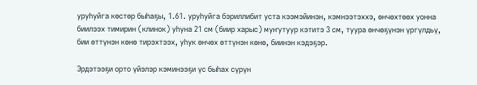уруһуйга көстөр быһаҕы, 1.61. уруһуйга бэриллибит уста кээмэйинэн, кэмнээтэххэ, өнчөхтөөх уонна биилээх тимирин (клинок) уһуна 21 см (биир харыс) муҥутуур кэтитэ 3 см, туура өнчөҕүнэн үргүлдьү, бии өттүнэн көнө тирэхтээх, уһук өнчөх өттүнэн көнө, биинэн кэдэҕэр.

Эрдэтээҕи орто үйэлэр кэминээҕи үс быһах сүрүн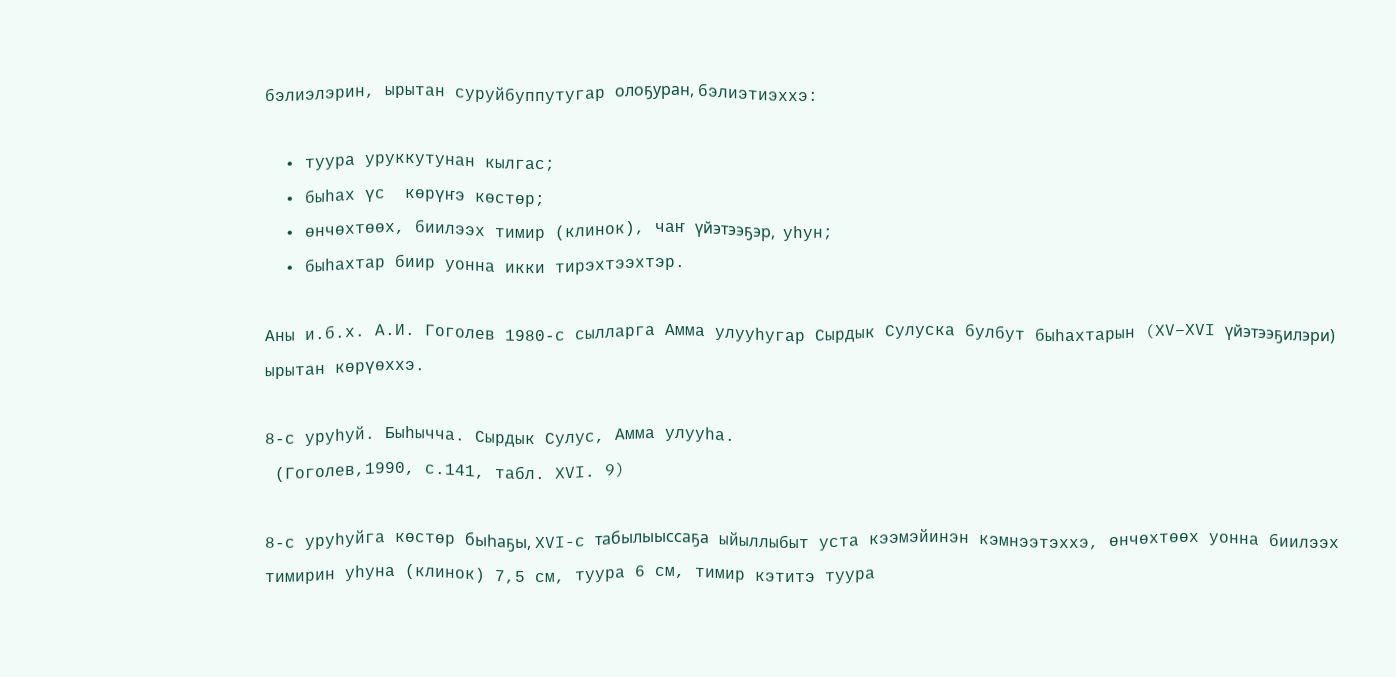бэлиэлэрин, ырытан суруйбуппутугар олоҕуран, бэлиэтиэххэ:

  • туура уруккутунан кылгас;
  • быһах үс  көрүҥэ көстөр;
  • өнчөхтөөх, биилээх тимир (клинок), чаҥ үйэтээҕэр,  уһун;
  • быһахтар биир уонна икки тирэхтээхтэр.

Аны и.б.х. А.И. Гоголев 1980-с сылларга Амма улууһугар Сырдык Сулуска булбут быһахтарын (XV−XVI үйэтээҕилэри) ырытан көрүөххэ.

8-с уруһуй. Быһычча. Сырдык Сулус, Амма улууһа.
 (Гоголев,1990, с.141, табл. XVI. 9)

8-с уруһуйга көстөр быһаҕы, XVI-с табылыыссаҕа ыйыллыбыт уста кээмэйинэн кэмнээтэххэ, өнчөхтөөх уонна биилээх тимирин уһуна (клинок) 7,5 см, туура 6 см, тимир кэтитэ туура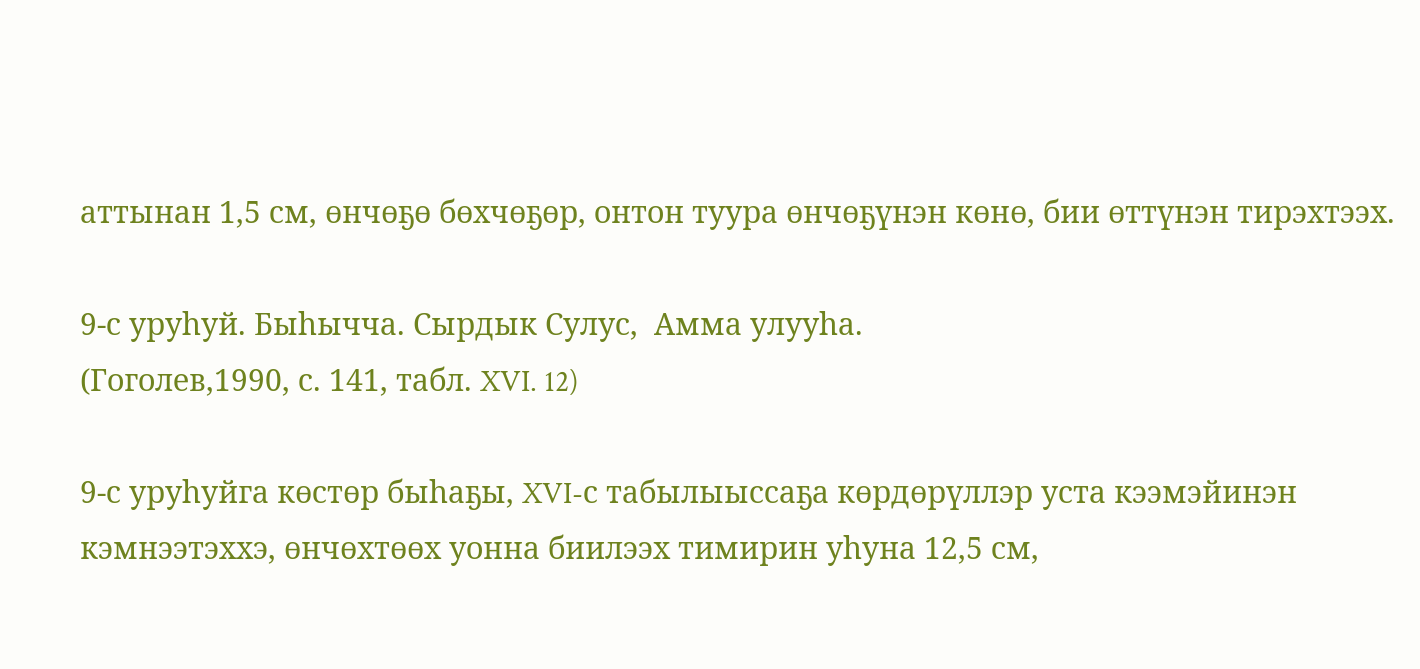аттынан 1,5 см, өнчөҕө бөхчөҕөр, онтон туура өнчөҕүнэн көнө, бии өттүнэн тирэхтээх.

9-с уруһуй. Быһычча. Сырдык Сулус,  Амма улууһа.
(Гоголев,1990, с. 141, табл. XVI. 12)

9-с уруһуйга көстөр быһаҕы, XVI-с табылыыссаҕа көрдөрүллэр уста кээмэйинэн кэмнээтэххэ, өнчөхтөөх уонна биилээх тимирин уһуна 12,5 см,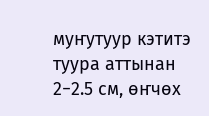муҥутуур кэтитэ туура аттынан 2−2.5 см, өҥчөх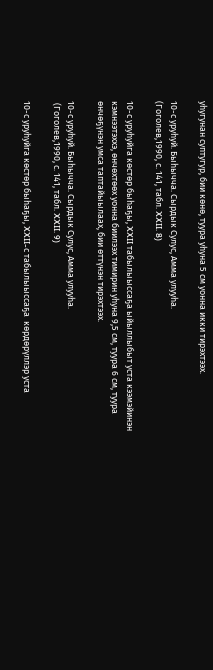уһугунан суптугур, бии көнө, туура уһуна 5 см уонна икки тирэхтээх.

10-с уруһуй. Быһычча. Сырдык Сулус, Амма улууһа.
(Гоголев,1990, с. 141, табл. XXII. 8)

10-с уруһуйга көстөр быһаҕы, XXII табылыыссаҕа ыйыллыбыт уста кээмэйинэн кэмнээтэххэ, өнчөхтөөх уонна биилээх тимирин уһуна 9,5 см, туура 6 см, туура өнчөҕүнэн умса таптайыылаах, бии өттүнэн тирэхтээх.

10-с уруһуй. Быһычча. Сырдык Сулус, Амма улууһа.
 (Гоголев,1990, с. 141, табл. XXII. 9)

10-с уруһуйга көстөр быһаҕы, XXII-с табылыыссаҕа  көрдөрүллэр уста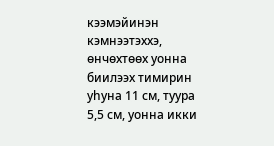кээмэйинэн кэмнээтэххэ, өнчөхтөөх уонна биилээх тимирин уһуна 11 см, туура 5,5 см, уонна икки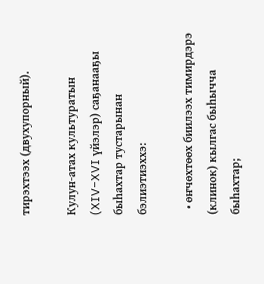тирэхтээх (двухупорный).

Кулун-атах культуратын (XIV−XVI үйэлэр) саҕанааҕы быһахтар тустарынан бэлиэтиэххэ:

  • өҥчөхтөөх биилээх тимирдэрэ (клинок) кылгас быһычча быһахтар;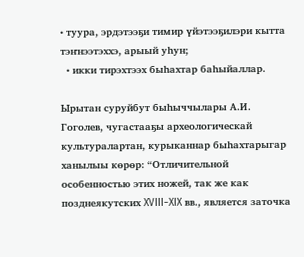• туура, эрдэтээҕи тимир үйэтээҕилэри кытта тэҥнээтэххэ, арыый уһун;
  • икки тирэхтээх быһахтар баһыйаллар.

Ырытан суруйбут быһыччылары А.И. Гоголев, чугастааҕы археологическай культуралартан, курыканнар быһахтарыгар ханылыы көрөр: “Отличительной особенностью этих ножей, так же как позднеякутских XVIII−XIX вв., является заточка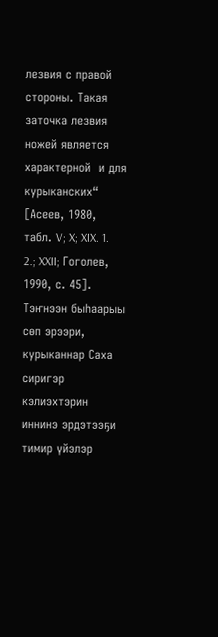лезвия с правой стороны. Такая заточка лезвия ножей является характерной  и для курыканских“ [Асеев, 1980, табл. V; X; XIX. 1. 2.; XXII; Гоголев, 1990, с. 45]. Тэҥнээн быһаарыы сөп эрээри, курыканнар Саха сиригэр кэлиэхтэрин иннинэ эрдэтээҕи тимир үйэлэр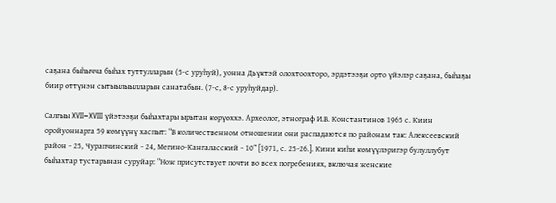саҕана быһычча быһах туттулларын (5-с уруһуй), уонна Дьүктэй олохтоохторо, эрдэтээҕи орто үйэлэр саҕана, быһаҕы биир өттүнэн сытыылыылларын санатабын. (7-с, 8-с уруһуйдар).

Салгыы XVII−XVIII үйэтээҕи быһахтары ырытан көрүөххэ. Археолог, этнограф И.В. Константинов 1965 с. Киин оройуоннарга 59 көмүүнү хаспыт: “В количественном отношении они распадаются по районам так: Алексеевский район − 25, Чурапчинский − 24, Мегино-Кангаласский − 10” [1971, с. 25−26.]. Кини киһи көмүүлэригэр булуллубут быһахтар тустарынан суруйар: “Нож присутствует почти во всех погребениях, включая женские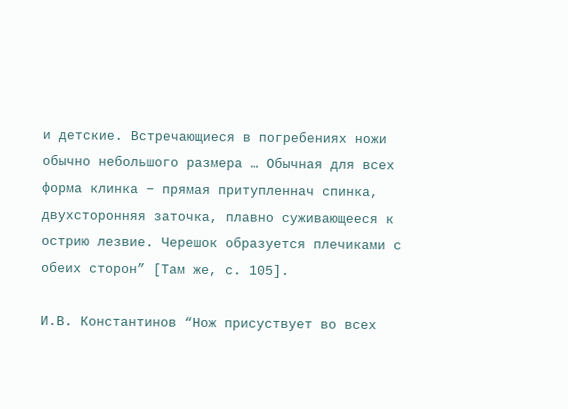и детские. Встречающиеся в погребениях ножи обычно небольшого размера … Обычная для всех форма клинка − прямая притупленнач спинка, двухсторонняя заточка, плавно суживающееся к острию лезвие. Черешок образуется плечиками с обеих сторон” [Там же, с. 105].

И.В. Константинов “Нож присуствует во всех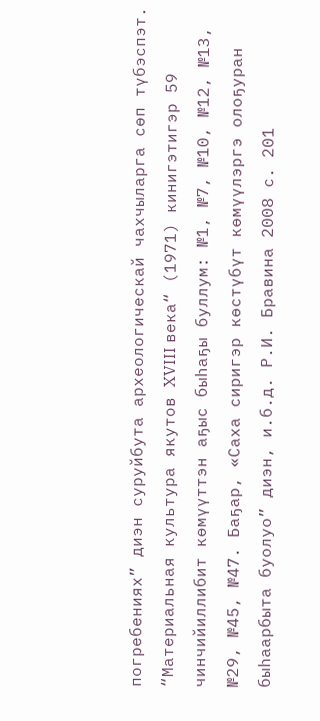погребениях” диэн суруйбута археологическай чахчыларга сөп түбэспэт. “Материальная культура якутов XVIII века“ (1971) кинигэтигэр 59 чинчийиллибит көмүүттэн аҕыс быһаҕы буллум: №1, №7, №10, №12, №13, №29, №45, №47. Баҕар, «Саха сиригэр көстүбүт көмүүлэргэ олоҕуран быһаарбыта буолуо” диэн, и.б.д. Р.И. Бравина 2008 с. 201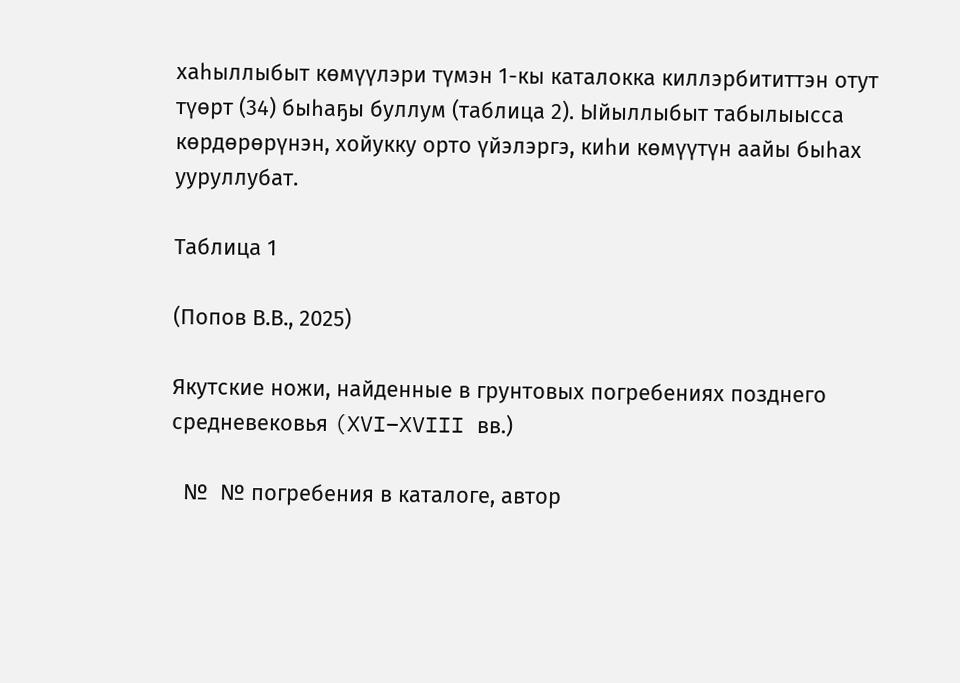хаһыллыбыт көмүүлэри түмэн 1-кы каталокка киллэрбититтэн отут түөрт (34) быһаҕы буллум (таблица 2). Ыйыллыбыт табылыысса көрдөрөрүнэн, хойукку орто үйэлэргэ, киһи көмүүтүн аайы быһах ууруллубат.

Таблица 1

(Попов В.В., 2025)

Якутские ножи, найденные в грунтовых погребениях позднего средневековья (XVI–XVIII вв.)

  №  № погребения в каталоге, автор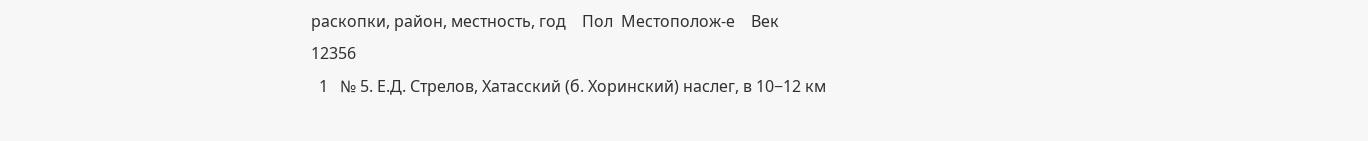раскопки, район, местность, год    Пол  Местополож-е    Век
12356
  1   № 5. Е.Д. Стрелов, Хатасский (б. Хоринский) наслег, в 10−12 км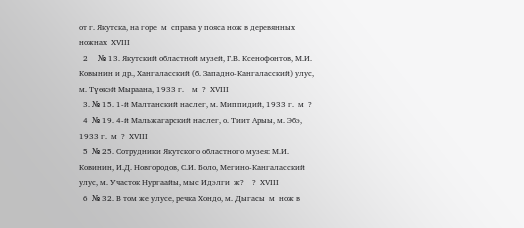от г. Якутска, на горе  м  справа у пояса нож в деревянных ножнах  XVIII
  2     № 13. Якутский областной музей, Г.В. Ксенофонтов, М.И. Ковынин и др., Хангаласский (б. Западно-Кангаласский) улус, м. Түөкэй Мыраана, 1933 г.    м  ?  XVIII
  3. № 15. 1-й Малтанский наслег, м. Миппидий, 1933 г.  м  ?
  4  № 19. 4-й Мальжагарский наслег, о. Тиит Арыы, м. Эбэ, 1933 г.  м  ?  XVIII
  5  № 25. Сотрудники Якутского областного музея: М.И. Ковинин, И.Д. Новгородов, С.И. Боло, Мегино-Кангаласский улус, м. Участок Нургаайы, мыс Идэлги  ж?    ?  XVIII
  6  № 32. В том же улусе, речка Хондо, м. Дыгасы  м  нож в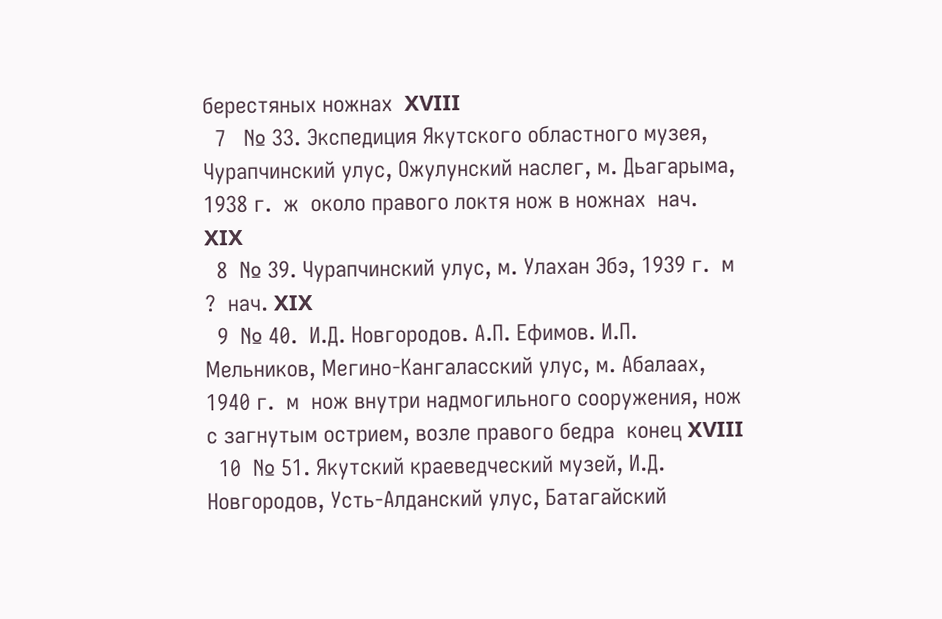берестяных ножнах  XVIII
  7   № 33. Экспедиция Якутского областного музея, Чурапчинский улус, Ожулунский наслег, м. Дьагарыма, 1938 г.  ж  около правого локтя нож в ножнах  нач. XIX
  8  № 39. Чурапчинский улус, м. Улахан Эбэ, 1939 г.  м  ?  нач. XIX
  9  № 40.  И.Д. Новгородов. А.П. Ефимов. И.П. Мельников, Мегино-Кангаласский улус, м. Абалаах, 1940 г.  м  нож внутри надмогильного сооружения, нож с загнутым острием, возле правого бедра  конец XVIII
  10  № 51. Якутский краеведческий музей, И.Д. Новгородов, Усть-Алданский улус, Батагайский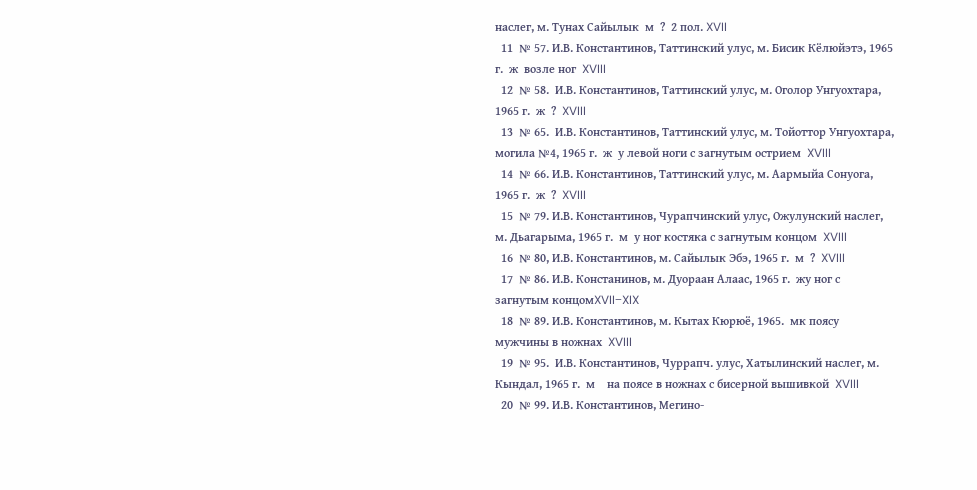наслег, м. Тунах Сайылык  м  ?  2 пол. XVII
  11  № 57. И.В. Константинов, Таттинский улус, м. Бисик Кёлюйэтэ, 1965 г.  ж  возле ног  XVIII
  12  № 58.  И.В. Константинов, Таттинский улус, м. Оголор Унгуохтара, 1965 г.  ж  ?  XVIII
  13  № 65.  И.В. Константинов, Таттинский улус, м. Тойоттор Унгуохтара, могила №4, 1965 г.  ж  у левой ноги с загнутым острием  XVIII
  14  № 66. И.В. Константинов, Таттинский улус, м. Аармыйа Сонуога, 1965 г.  ж  ?  XVIII
  15  № 79. И.В. Константинов, Чурапчинский улус, Ожулунский наслег, м. Дьагарыма, 1965 г.  м  у ног костяка с загнутым концом  XVIII
  16  № 80, И.В. Константинов, м. Сайылык Эбэ, 1965 г.  м  ?  XVIII
  17  № 86. И.В. Констанинов, м. Дуораан Алаас, 1965 г.  жу ног с загнутым концомXVII−XIX
  18  № 89. И.В. Константинов, м. Кытах Кюрюё, 1965.  мк поясу мужчины в ножнах  XVIII
  19  № 95.  И.В. Константинов, Чуррапч. улус, Хатылинский наслег, м. Кындал, 1965 г.  м    на поясе в ножнах с бисерной вышивкой  XVIII
  20  № 99. И.В. Константинов, Мегино-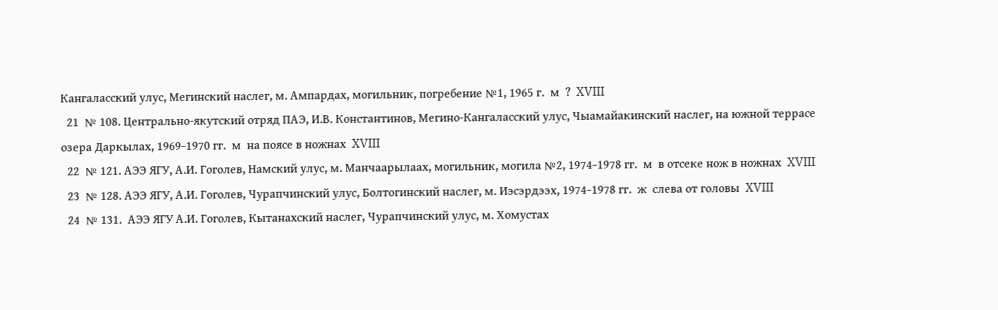Кангаласский улус, Мегинский наслег, м. Ампардах, могильник, погребение №1, 1965 г.  м  ?  XVIII
  21  № 108. Центрально-якутский отряд ПАЭ, И.В. Константинов, Мегино-Кангаласский улус, Чыамайакинский наслег, на южной террасе озера Даркылах, 1969−1970 гг.  м  на поясе в ножнах  XVIII
  22  № 121. АЭЭ ЯГУ, А.И. Гоголев, Намский улус, м. Манчаарылаах, могильник, могила №2, 1974−1978 гг.  м  в отсеке нож в ножнах  XVIII
  23  № 128. АЭЭ ЯГУ, А.И. Гоголев, Чурапчинский улус, Болтогинский наслег, м. Иэсэрдээх, 1974−1978 гг.  ж  слева от головы  XVIII
  24  № 131.  АЭЭ ЯГУ А.И. Гоголев, Кытанахский наслег, Чурапчинский улус, м. Хомустах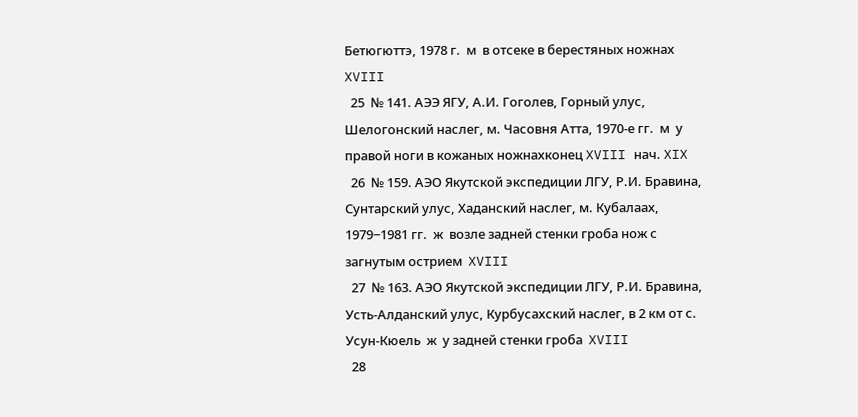Бетюгюттэ, 1978 г.  м  в отсеке в берестяных ножнах  XVIII
  25  № 141. АЭЭ ЯГУ, А.И. Гоголев, Горный улус, Шелогонский наслег, м. Часовня Атта, 1970-е гг.  м  у правой ноги в кожаных ножнахконец XVIII нач. XIX
  26  № 159. АЭО Якутской экспедиции ЛГУ, Р.И. Бравина, Сунтарский улус, Хаданский наслег, м. Кубалаах, 1979−1981 гг.  ж  возле задней стенки гроба нож с загнутым острием  XVIII
  27  № 163. АЭО Якутской экспедиции ЛГУ, Р.И. Бравина, Усть-Алданский улус, Курбусахский наслег, в 2 км от с. Усун-Кюель  ж  у задней стенки гроба  XVIII
  28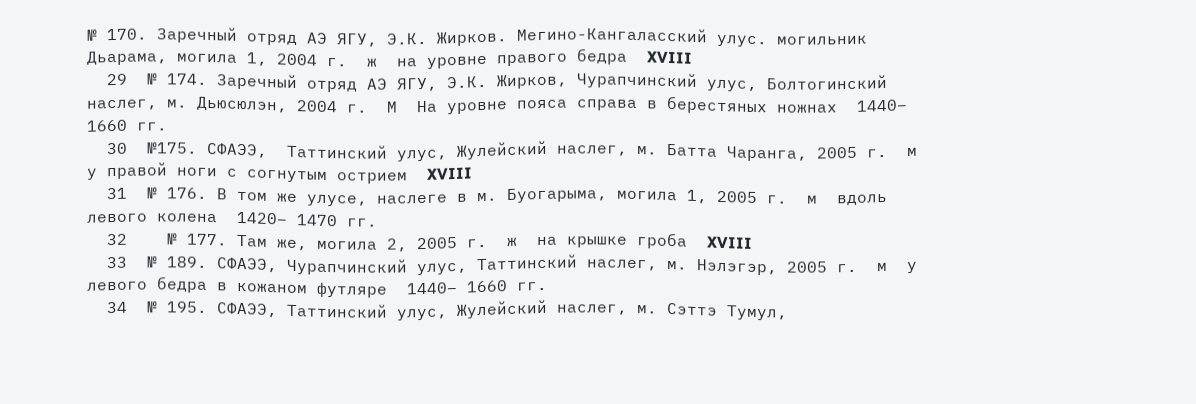№ 170. Заречный отряд АЭ ЯГУ, Э.К. Жирков. Мегино-Кангаласский улус. могильник Дьарама, могила 1, 2004 г.  ж  на уровне правого бедра  XVIII
  29  № 174. Заречный отряд АЭ ЯГУ, Э.К. Жирков, Чурапчинский улус, Болтогинский наслег, м. Дьюсюлэн, 2004 г.  М  На уровне пояса справа в берестяных ножнах  1440– 1660 гг.
  30  №175. СФАЭЭ,  Таттинский улус, Жулейский наслег, м. Батта Чаранга, 2005 г.  м  у правой ноги с согнутым острием  XVIII
  31  № 176. В том же улусе, наслеге в м. Буогарыма, могила 1, 2005 г.  м  вдоль левого колена  1420– 1470 гг.
  32    № 177. Там же, могила 2, 2005 г.  ж  на крышке гроба  XVIII
  33  № 189. СФАЭЭ, Чурапчинский улус, Таттинский наслег, м. Нэлэгэр, 2005 г.  м  у левого бедра в кожаном футляре  1440– 1660 гг.
  34  № 195. СФАЭЭ, Таттинский улус, Жулейский наслег, м. Сэттэ Тумул,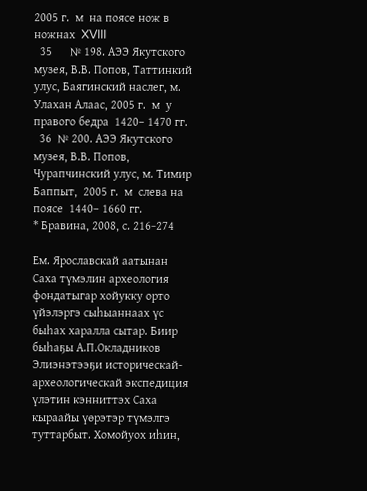2005 г.  м  на поясе нож в ножнах  XVIII
  35      № 198. АЭЭ Якутского музея, В.В. Попов, Таттинкий улус, Баягинский наслег, м. Улахан Алаас, 2005 г.  м  у правого бедра  1420– 1470 гг.
  36  № 200. АЭЭ Якутского музея, В.В. Попов, Чурапчинский улус, м. Тимир Баппыт,  2005 г.  м  слева на поясе  1440– 1660 гг.
* Бравина, 2008, с. 216−274

Ем. Ярославскай аатынан Саха түмэлин археология фондатыгар хойукку орто үйэлэргэ сыһыаннаах үс быһах харалла сытар. Биир быһаҕы А.П.Окладников Элиэнэтээҕи историческай-археологическай экспедиция үлэтин кэнниттэх Саха кыраайы үөрэтэр түмэлгэ туттарбыт. Хомойуох иһин,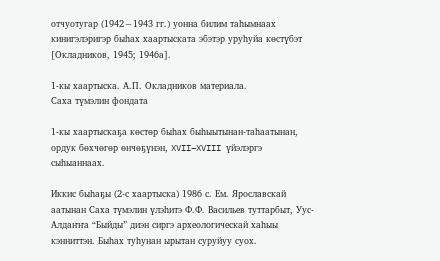отчуотугар (1942−1943 гг.) уонна билим таһымнаах кинигэлэригэр быһах хаартыската эбэтэр уруһуйа көстүбэт [Окладников, 1945; 1946а].

1-кы хаартыска. А.П. Окладников материала.
Саха түмэлин фондата

1-кы хаартыскаҕа көстөр быһах быһыытынан-таһаатынан, ордук бөхчөгөр өнчөҕүнэн, XVII−XVIII үйэлэргэ сыһыаннаах.

Иккис быһаҕы (2-с хаартыска) 1986 с. Ем. Ярославскай аатынан Саха түмэлин үлэһитэ Ф.Ф. Васильев туттарбыт, Уус-Алдаҥҥа “Быйды” диэн сиргэ археологическай хаһыы кэнниттэн. Быһах туһунан ырытан суруйуу суох.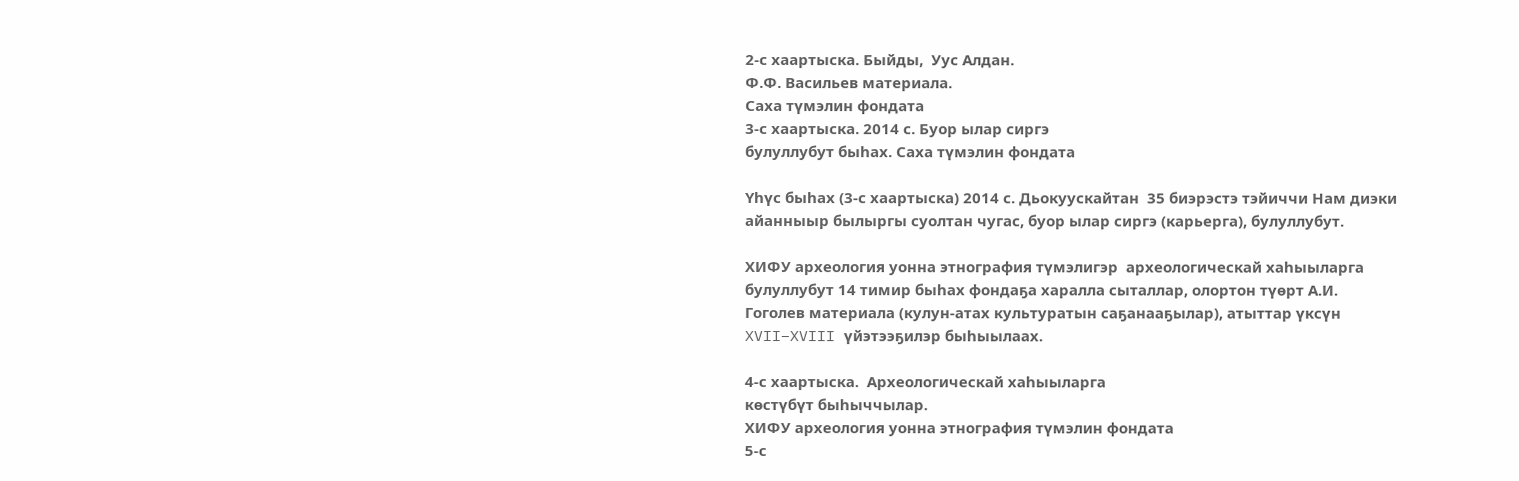2-с хаартыска. Быйды,  Уус Алдан.
Ф.Ф. Васильев материала.
Саха түмэлин фондата
3-с хаартыска. 2014 с. Буор ылар сиргэ
булуллубут быһах. Саха түмэлин фондата

Үһүс быһах (3-с хаартыска) 2014 с. Дьокуускайтан  35 биэрэстэ тэйиччи Нам диэки айанныыр былыргы суолтан чугас, буор ылар сиргэ (карьерга), булуллубут.

ХИФУ археология уонна этнография түмэлигэр  археологическай хаһыыларга булуллубут 14 тимир быһах фондаҕа харалла сыталлар, олортон түөрт А.И. Гоголев материала (кулун-атах культуратын саҕанааҕылар), атыттар үксүн XVII−XVIII үйэтээҕилэр быһыылаах.

4-с хаартыска.  Археологическай хаһыыларга
көстүбүт быһыччылар.
ХИФУ археология уонна этнография түмэлин фондата
5-с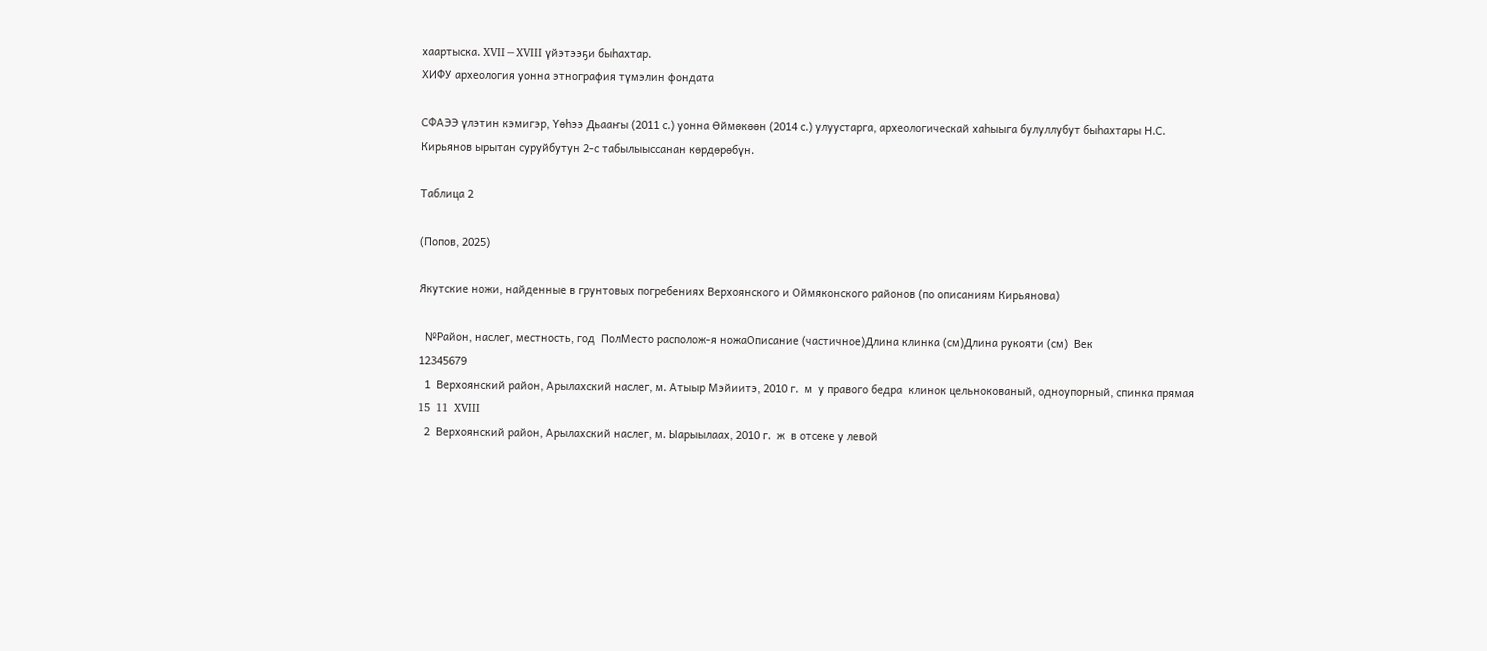хаартыска. XVII−XVIII үйэтээҕи быһахтар.
ХИФУ археология уонна этнография түмэлин фондата

СФАЭЭ үлэтин кэмигэр, Үөһээ Дьааҥы (2011 с.) уонна Өймөкөөн (2014 с.) улуустарга, археологическай хаһыыга булуллубут быһахтары Н.С. Кирьянов ырытан суруйбутун 2-с табылыыссанан көрдөрөбүн.

Таблица 2

(Попов, 2025)

Якутские ножи, найденные в грунтовых погребениях Верхоянского и Оймяконского районов (по описаниям Кирьянова)

  №Район, наслег, местность, год  ПолМесто располож-я ножаОписание (частичное)Длина клинка (см)Длина рукояти (см)  Век
12345679
  1  Верхоянский район, Арылахский наслег, м. Атыыр Мэйиитэ, 2010 г.  м  у правого бедра  клинок цельнокованый, одноупорный, спинка прямая    15  11  XVIII
  2  Верхоянский район, Арылахский наслег, м. Ыарыылаах, 2010 г.  ж  в отсеке у левой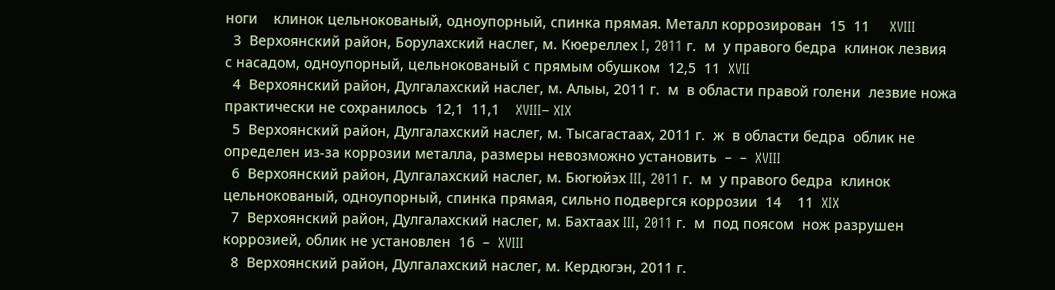ноги    клинок цельнокованый, одноупорный, спинка прямая. Металл коррозирован  15  11     XVIII
  3  Верхоянский район, Борулахский наслег, м. Кюереллех I, 2011 г.  м  у правого бедра  клинок лезвия с насадом, одноупорный, цельнокованый с прямым обушком  12,5  11  XVII
  4  Верхоянский район, Дулгалахский наслег, м. Алыы, 2011 г.  м  в области правой голени  лезвие ножа  практически не сохранилось  12,1  11,1    XVIII− XIX
  5  Верхоянский район, Дулгалахский наслег, м. Тысагастаах, 2011 г.  ж  в области бедра  облик не определен из-за коррозии металла, размеры невозможно установить  –  –  XVIII
  6  Верхоянский район, Дулгалахский наслег, м. Бюгюйэх III, 2011 г.  м  у правого бедра  клинок цельнокованый, одноупорный, спинка прямая, сильно подвергся коррозии  14    11  XIX
  7  Верхоянский район, Дулгалахский наслег, м. Бахтаах III, 2011 г.  м  под поясом  нож разрушен коррозией, облик не установлен  16  –  XVIII
  8  Верхоянский район, Дулгалахский наслег, м. Кердюгэн, 2011 г.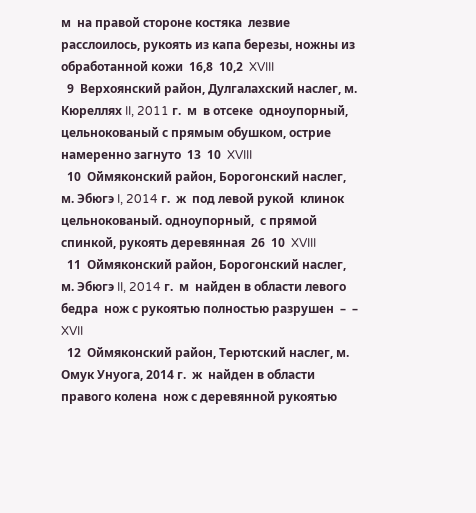м  на правой стороне костяка  лезвие расслоилось, рукоять из капа березы, ножны из обработанной кожи  16,8  10,2  XVIII
  9  Верхоянский район, Дулгалахский наслег, м. Кюреллях II, 2011 г.  м  в отсеке  одноупорный, цельнокованый с прямым обушком, острие намеренно загнуто  13  10  XVIII
  10  Оймяконский район, Борогонский наслег, м. Эбюгэ I, 2014 г.  ж  под левой рукой  клинок цельнокованый. одноупорный,  с прямой спинкой, рукоять деревянная  26  10  XVIII
  11  Оймяконский район, Борогонский наслег, м. Эбюгэ II, 2014 г.  м  найден в области левого бедра  нож с рукоятью полностью разрушен  –  –  XVII
  12  Оймяконский район, Терютский наслег, м. Омук Унуога, 2014 г.  ж  найден в области правого колена  нож с деревянной рукоятью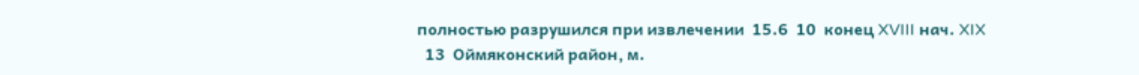полностью разрушился при извлечении  15.6  10  конец XVIII нач. XIX
  13  Оймяконский район, м.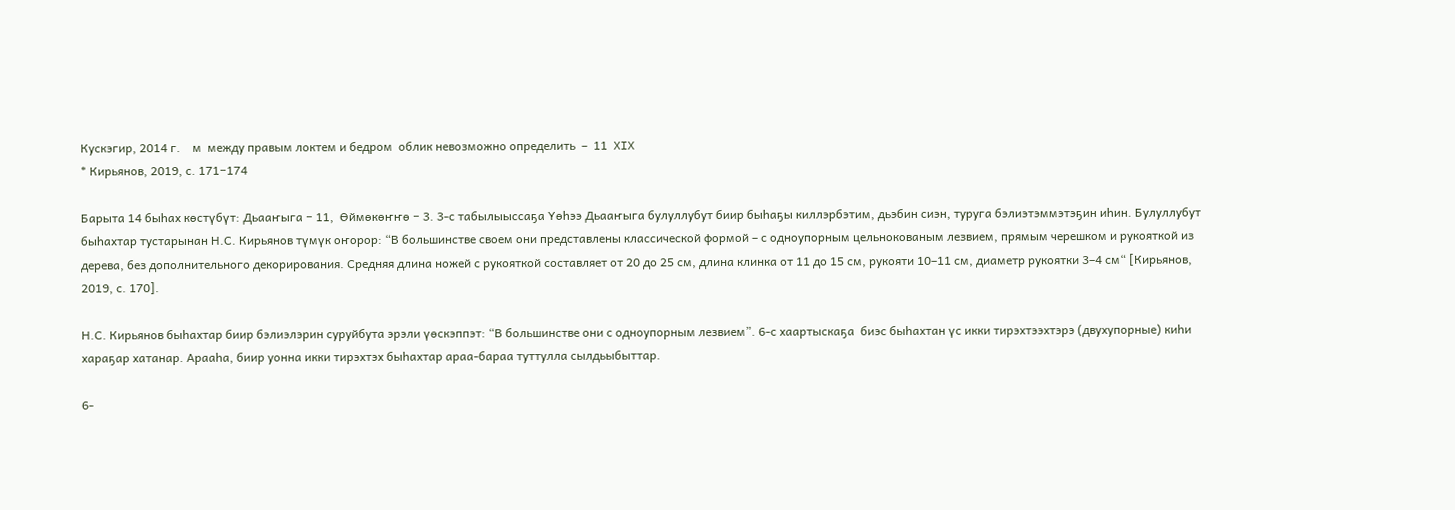Кускэгир, 2014 г.    м  между правым локтем и бедром  облик невозможно определить  –  11  XIX
* Кирьянов, 2019, с. 171−174

Барыта 14 быһах көстүбүт: Дьааҥыга − 11,  Өймөкөҥҥө − 3. 3-с табылыыссаҕа Үөһээ Дьааҥыга булуллубут биир быһаҕы киллэрбэтим, дьэбин сиэн, туруга бэлиэтэммэтэҕин иһин. Булуллубут быһахтар тустарынан Н.С. Кирьянов түмүк оҥорор: “В большинстве своем они представлены классической формой – с одноупорным цельнокованым лезвием, прямым черешком и рукояткой из дерева, без дополнительного декорирования. Средняя длина ножей с рукояткой составляет от 20 до 25 см, длина клинка от 11 до 15 см, рукояти 10–11 см, диаметр рукоятки 3–4 см“ [Кирьянов, 2019, с. 170].

Н.С. Кирьянов быһахтар биир бэлиэлэрин суруйбута эрэли үөскэппэт: “В большинстве они с одноупорным лезвием”. 6-с хаартыскаҕа  биэс быһахтан үс икки тирэхтээхтэрэ (двухупорные) киһи хараҕар хатанар. Арааһа, биир уонна икки тирэхтэх быһахтар араа-бараа туттулла сылдьыбыттар.

6-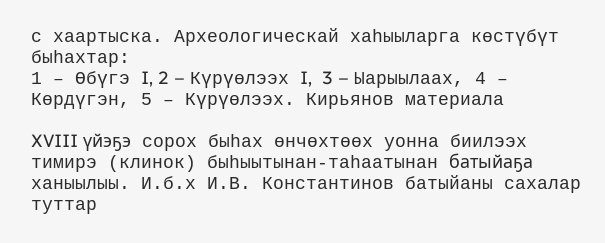с хаартыска. Археологическай хаһыыларга көстүбүт быһахтар:
1 – Өбүгэ I, 2 – Күрүөлээх I,  3 – Ыарыылаах, 4 – Көрдүгэн, 5 – Күрүөлээх. Кирьянов материала

XVIII үйэҕэ сорох быһах өнчөхтөөх уонна биилээх тимирэ (клинок) быһыытынан-таһаатынан батыйаҕа ханыылыы. И.б.х И.В. Константинов батыйаны сахалар туттар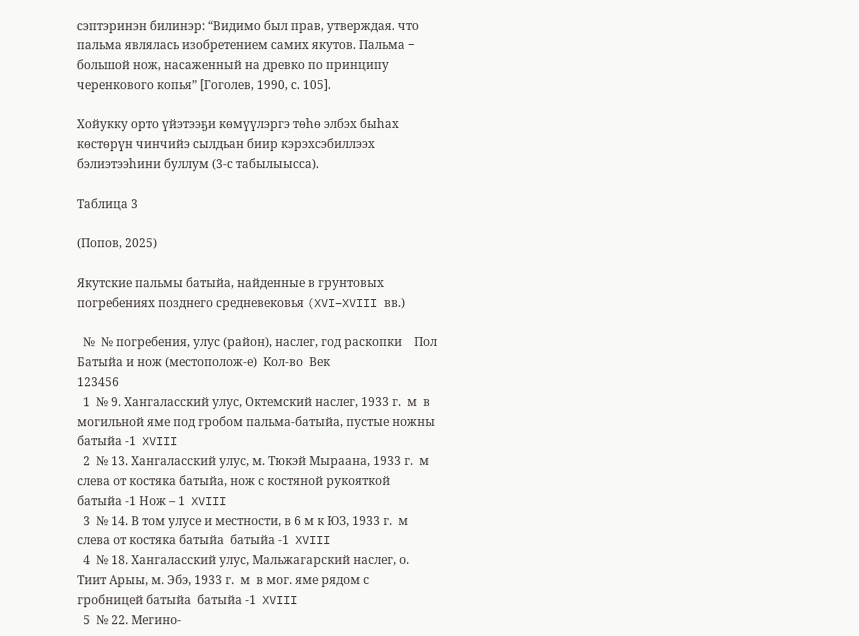сэптэринэн билинэр: “Видимо был прав, утверждая. что пальма являлась изобретением самих якутов. Пальма − большой нож, насаженный на древко по принципу черенкового копья” [Гоголев, 1990, с. 105].

Хойукку орто үйэтээҕи көмүүлэргэ төһө элбэх быһах көстөрүн чинчийэ сылдьан биир кэрэхсэбиллээх бэлиэтээһини буллум (3-с табылыысса).

Таблица 3

(Попов, 2025)

Якутские пальмы батыйа, найденные в грунтовых погребениях позднего средневековья (XVI–XVIII вв.)

  №  № погребения, улус (район), наслег, год раскопки    Пол  Батыйа и нож (местополож-е)  Кол-во  Век
123456
  1  № 9. Хангаласский улус, Октемский наслег, 1933 г.  м  в могильной яме под гробом пальма-батыйа, пустые ножны  батыйа -1  XVIII
  2  № 13. Хангаласский улус, м. Тюкэй Мыраана, 1933 г.  м  слева от костяка батыйа, нож с костяной рукояткой  батыйа -1 Нож – 1  XVIII
  3  № 14. В том улусе и местности, в 6 м к ЮЗ, 1933 г.  м  слева от костяка батыйа  батыйа -1  XVIII
  4  № 18. Хангаласский улус, Мальжагарский наслег, о. Тиит Арыы, м. Эбэ, 1933 г.  м  в мог. яме рядом с гробницей батыйа  батыйа -1  XVIII
  5  № 22. Мегино-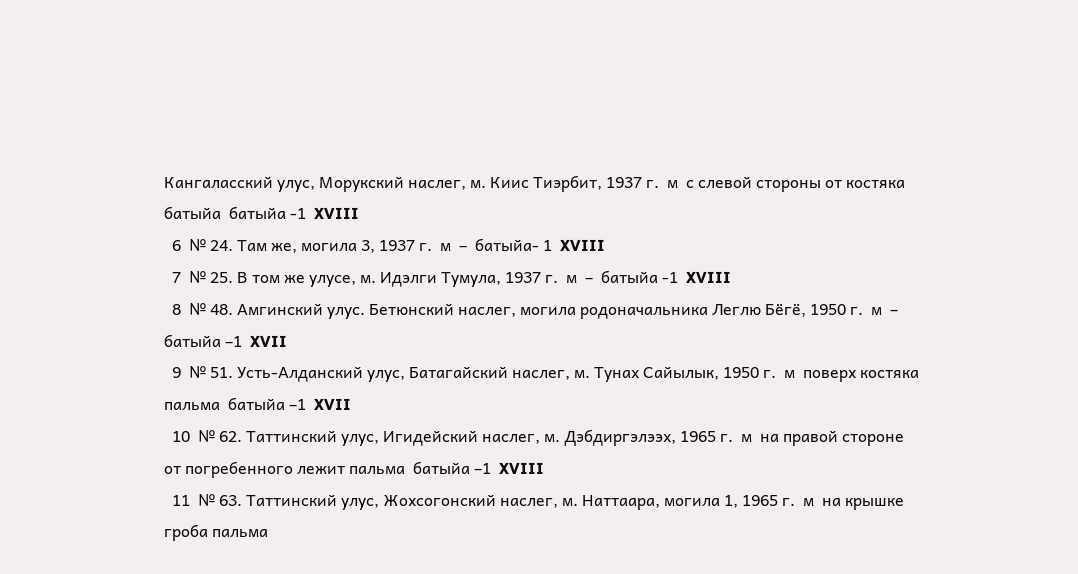Кангаласский улус, Морукский наслег, м. Киис Тиэрбит, 1937 г.  м  с слевой стороны от костяка батыйа  батыйа -1  XVIII
  6  № 24. Там же, могила 3, 1937 г.  м  –  батыйа- 1  XVIII
  7  № 25. В том же улусе, м. Идэлги Тумула, 1937 г.  м  –  батыйа -1  XVIII
  8  № 48. Амгинский улус. Бетюнский наслег, могила родоначальника Леглю Бёгё, 1950 г.  м  –  батыйа –1  XVII
  9  № 51. Усть-Алданский улус, Батагайский наслег, м. Тунах Сайылык, 1950 г.  м  поверх костяка пальма  батыйа –1  XVII
  10  № 62. Таттинский улус, Игидейский наслег, м. Дэбдиргэлээх, 1965 г.  м  на правой стороне от погребенного лежит пальма  батыйа –1  XVIII
  11  № 63. Таттинский улус, Жохсогонский наслег, м. Наттаара, могила 1, 1965 г.  м  на крышке гроба пальма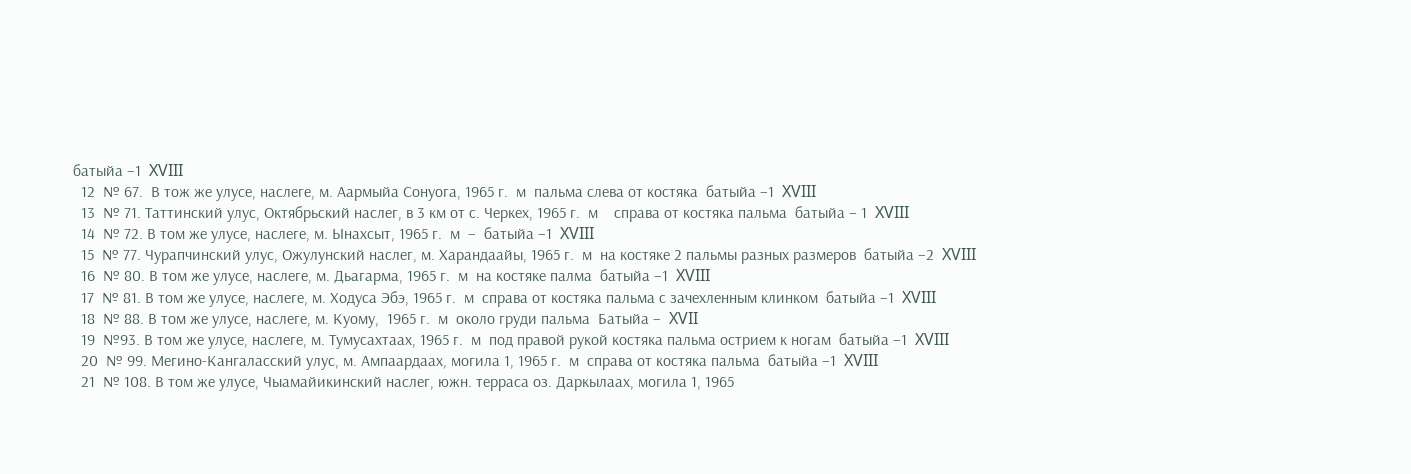батыйа –1  XVIII
  12  № 67.  В тож же улусе, наслеге, м. Аармыйа Сонуога, 1965 г.  м  пальма слева от костяка  батыйа –1  XVIII
  13  № 71. Таттинский улус, Октябрьский наслег, в 3 км от с. Черкех, 1965 г.  м    справа от костяка пальма  батыйа – 1  XVIII
  14  № 72. В том же улусе, наслеге, м. Ынахсыт, 1965 г.  м  –  батыйа –1  XVIII
  15  № 77. Чурапчинский улус, Ожулунский наслег, м. Харандаайы, 1965 г.  м  на костяке 2 пальмы разных размеров  батыйа –2  XVIII
  16  № 80. В том же улусе, наслеге, м. Дьагарма, 1965 г.  м  на костяке палма  батыйа –1  XVIII
  17  № 81. В том же улусе, наслеге, м. Ходуса Эбэ, 1965 г.  м  справа от костяка пальма с зачехленным клинком  батыйа –1  XVIII
  18  № 88. В том же улусе, наслеге, м. Куому,  1965 г.  м  около груди пальма  Батыйа –  XVII
  19  №93. В том же улусе, наслеге, м. Тумусахтаах, 1965 г.  м  под правой рукой костяка пальма острием к ногам  батыйа –1  XVIII
  20  № 99. Мегино-Кангаласский улус, м. Ампаардаах, могила 1, 1965 г.  м  справа от костяка пальма  батыйа –1  XVIII
  21  № 108. В том же улусе, Чыамайикинский наслег, южн. терраса оз. Даркылаах, могила 1, 1965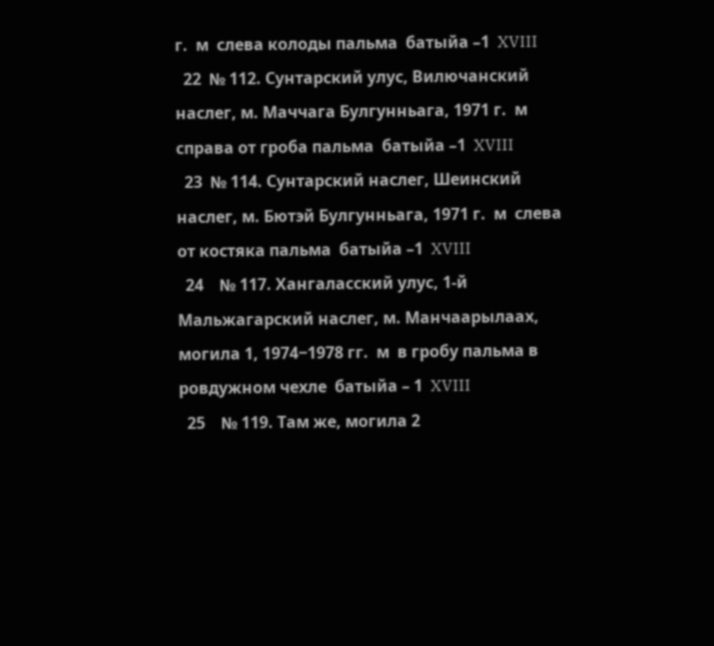г.  м  слева колоды пальма  батыйа –1  XVIII
  22  № 112. Сунтарский улус, Вилючанский наслег, м. Маччага Булгунньага, 1971 г.  м  справа от гроба пальма  батыйа –1  XVIII
  23  № 114. Сунтарский наслег, Шеинский наслег, м. Бютэй Булгунньага, 1971 г.  м  слева от костяка пальма  батыйа –1  XVIII
  24    № 117. Хангаласский улус, 1-й Мальжагарский наслег, м. Манчаарылаах, могила 1, 1974−1978 гг.  м  в гробу пальма в ровдужном чехле  батыйа – 1  XVIII
  25    № 119. Там же, могила 2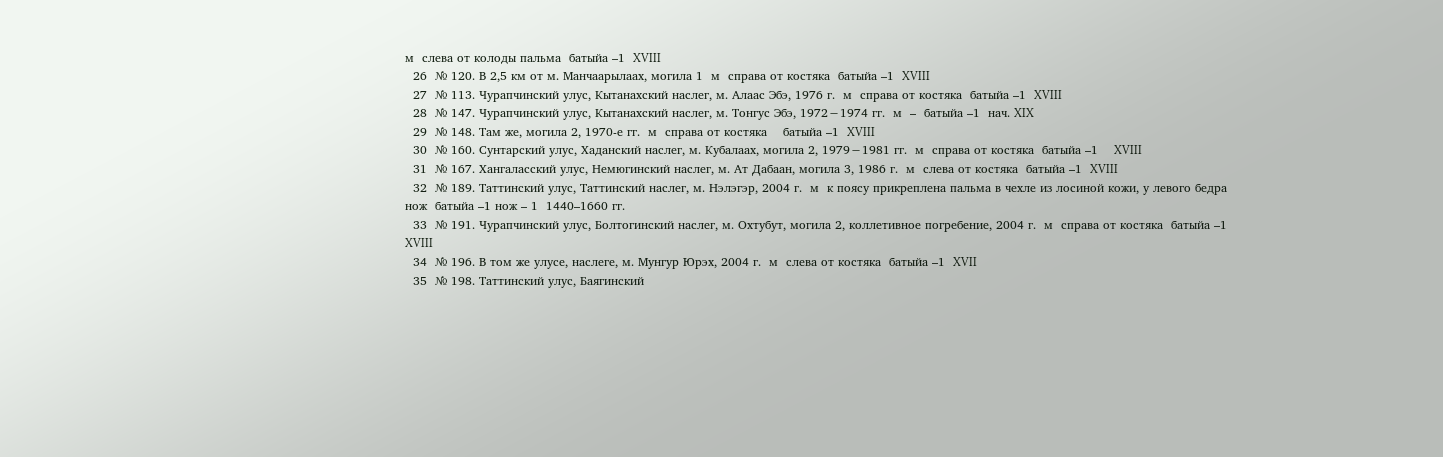м  слева от колоды пальма  батыйа –1  XVIII
  26  № 120. В 2,5 км от м. Манчаарылаах, могила 1  м  справа от костяка  батыйа –1  XVIII
  27  № 113. Чурапчинский улус, Кытанахский наслег, м. Алаас Эбэ, 1976 г.  м  справа от костяка  батыйа –1  XVIII
  28  № 147. Чурапчинский улус, Кытанахский наслег, м. Тонгус Эбэ, 1972−1974 гг.  м  –  батыйа –1  нач. XIX
  29  № 148. Там же, могила 2, 1970-е гг.  м  справа от костяка    батыйа –1  XVIII
  30  № 160. Сунтарский улус, Хаданский наслег, м. Кубалаах, могила 2, 1979−1981 гг.  м  справа от костяка  батыйа –1    XVIII
  31  № 167. Хангаласский улус, Немюгинский наслег, м. Ат Дабаан, могила 3, 1986 г.  м  слева от костяка  батыйа –1  XVIII
  32  № 189. Таттинский улус, Таттинский наслег, м. Нэлэгэр, 2004 г.  м  к поясу прикреплена пальма в чехле из лосиной кожи, у левого бедра нож  батыйа –1 нож – 1  1440–1660 гг.
  33  № 191. Чурапчинский улус, Болтогинский наслег, м. Охтубут, могила 2, коллетивное погребение, 2004 г.  м  справа от костяка  батыйа –1  XVIII
  34  № 196. В том же улусе, наслеге, м. Мунгур Юрэх, 2004 г.  м  слева от костяка  батыйа –1  XVII
  35  № 198. Таттинский улус, Баягинский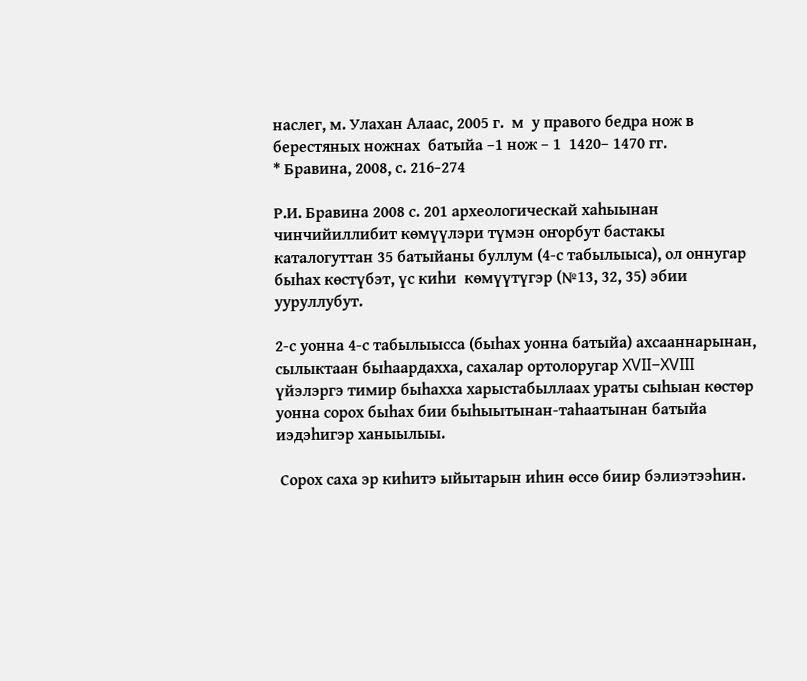наслег, м. Улахан Алаас, 2005 г.  м  у правого бедра нож в берестяных ножнах  батыйа –1 нож – 1  1420– 1470 гг.
* Бравина, 2008, с. 216−274

Р.И. Бравина 2008 с. 201 археологическай хаһыынан чинчийиллибит көмүүлэри түмэн оҥорбут бастакы каталогуттан 35 батыйаны буллум (4-с табылыыса), ол оннугар быһах көстүбэт, үс киһи  көмүүтүгэр (№13, 32, 35) эбии ууруллубут.

2-с уонна 4-с табылыысса (быһах уонна батыйа) ахсааннарынан, сылыктаан быһаардахха, сахалар ортолоругар XVII−XVIII үйэлэргэ тимир быһахха харыстабыллаах ураты сыһыан көстөр уонна сорох быһах бии быһыытынан-таһаатынан батыйа иэдэһигэр ханыылыы.

 Сорох саха эр киһитэ ыйытарын иһин өссө биир бэлиэтээһин.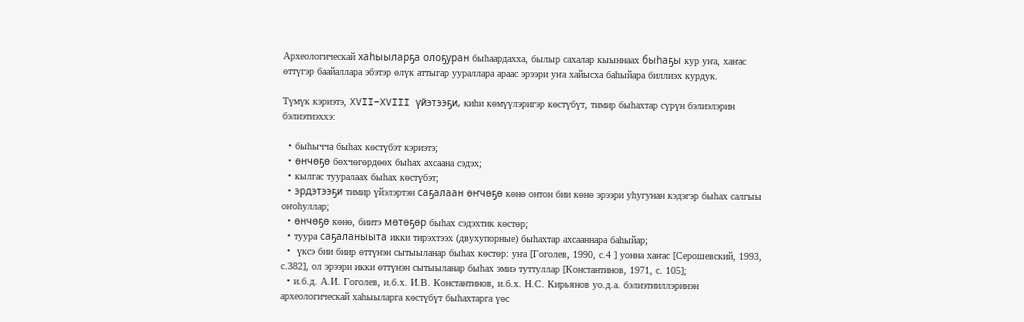Археологическай хаһыыларҕа олоҕуран быһаардахха, былыр сахалар кыыннаах быһаҕы кур уҥа, хаҥас өттүгэр баайаллара эбэтэр өлүк аттыгар уураллара араас эрээри уҥа хайысха баһыйара биллиэх курдук.

Түмүк кэриэтэ, XVII−XVIII үйэтээҕи, киһи көмүүлэригэр көстүбүт, тимир быһахтар сүрүн бэлиэлэрин бэлиэтиэххэ:

  • быһычча быһах көстүбэт кэриэтэ;
  • өнчөҕө бөхчөгөрдөөх быһах ахсаана сэдэх;
  • кылгас тууралаах быһах көстүбэт;
  • эрдэтээҕи тимир үйэлэртэн саҕалаан өҥчөҕө көнө онтон бии көнө эрээри уһугунан кэдэгэр быһах салгыы оҥоһуллар;
  • өнчөҕө көнө, биитэ мөтөҕөр быһах сэдэхтик көстөр;
  • туура саҕаланыыта икки тирэхтээх (двухупорные) быһахтар ахсааннара баһыйар;
  •  үксэ бии биир өттүнэн сытыыланар быһах көстөр: уҥа [Гоголев, 1990, с.4 ] уонна хаҥас [Серошевский, 1993, с.382], ол эрээри икки өттүнэн сытыыланар быһах эмиэ туттуллар [Константинов, 1971, с. 105];
  • и.б.д. А.И. Гоголев, и.б.х. И.В. Константинов, и.б.х. Н.С. Кирьянов уо.д.а. бэлиэтииллэринэн археологическай хаһыыларга көстүбүт быһахтарга үөс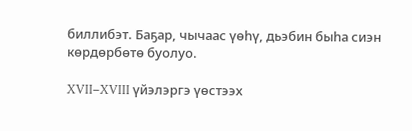биллибэт. Баҕар, чычаас үөһү, дьэбин быһа сиэн көрдөрбөтө буолуо.

XVII−XVIII үйэлэргэ үөстээх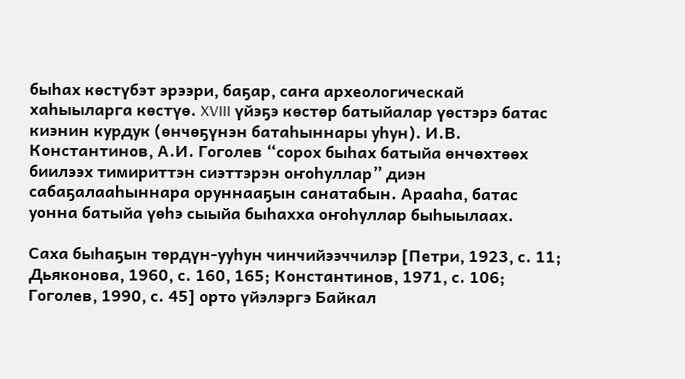быһах көстүбэт эрээри, баҕар, саҥа археологическай хаһыыларга көстүө. XVIII үйэҕэ көстөр батыйалар үөстэрэ батас киэнин курдук (өнчөҕүнэн батаһыннары уһун). И.В. Константинов, А.И. Гоголев “сорох быһах батыйа өнчөхтөөх биилээх тимириттэн сиэттэрэн оҥоһуллар” диэн сабаҕалааһыннара оруннааҕын санатабын. Арааһа, батас уонна батыйа үөһэ сыыйа быһахха оҥоһуллар быһыылаах.

Саха быһаҕын төрдүн-ууһун чинчийээччилэр [Петри, 1923, с. 11; Дьяконова, 1960, с. 160, 165; Константинов, 1971, с. 106; Гоголев, 1990, с. 45] орто үйэлэргэ Байкал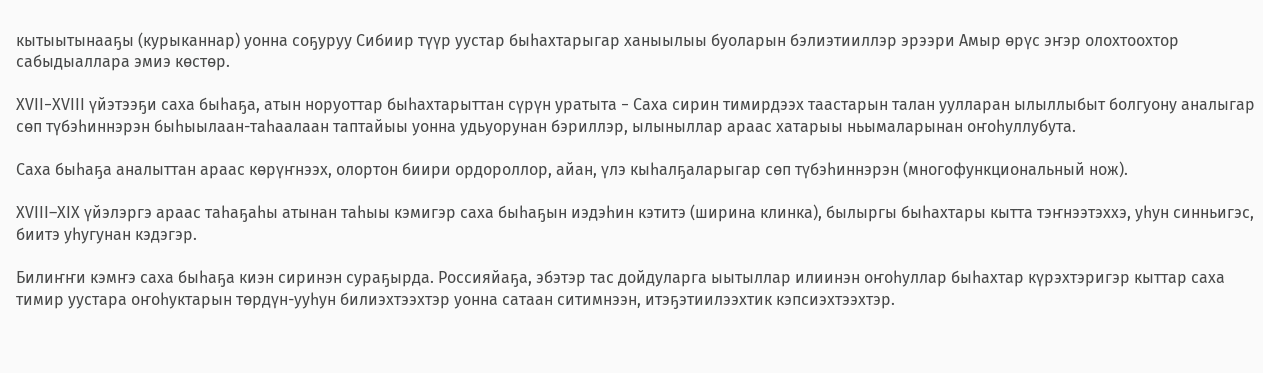кытыытынааҕы (курыканнар) уонна соҕуруу Сибиир түүр уустар быһахтарыгар ханыылыы буоларын бэлиэтииллэр эрээри Амыр өрүс эҥэр олохтоохтор сабыдыаллара эмиэ көстөр.

XVII−XVIII үйэтээҕи саха быһаҕа, атын норуоттар быһахтарыттан сүрүн уратыта − Саха сирин тимирдээх таастарын талан уулларан ылыллыбыт болгуону аналыгар сөп түбэһиннэрэн быһыылаан-таһаалаан таптайыы уонна удьуорунан бэриллэр, ылыныллар араас хатарыы ньымаларынан оҥоһуллубута.

Саха быһаҕа аналыттан араас көрүҥнээх, олортон биири ордороллор, айан, үлэ кыһалҕаларыгар сөп түбэһиннэрэн (многофункциональный нож).

XVIII–XIX үйэлэргэ араас таһаҕаһы атынан таһыы кэмигэр саха быһаҕын иэдэһин кэтитэ (ширина клинка), былыргы быһахтары кытта тэҥнээтэххэ, уһун синньигэс, биитэ уһугунан кэдэгэр.

Билиҥҥи кэмҥэ саха быһаҕа киэн сиринэн сураҕырда. Россияйаҕа, эбэтэр тас дойдуларга ыытыллар илиинэн оҥоһуллар быһахтар күрэхтэригэр кыттар саха тимир уустара оҥоһуктарын төрдүн-ууһун билиэхтээхтэр уонна сатаан ситимнээн, итэҕэтиилээхтик кэпсиэхтээхтэр.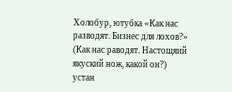Холобур, ютубка «Как нас разводят. Бизнес для лохов?» (Как нас раводят. Настощяий якуский нож, какой он?) устан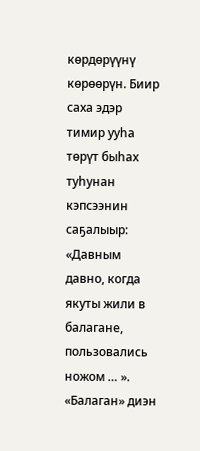көрдөрүүнү көрөөрүн. Биир саха эдэр тимир ууһа төрүт быһах туһунан кэпсээнин саҕалыыр: «Давным давно, когда якуты жили в балагане, пользовались ножом … ». «Балаган» диэн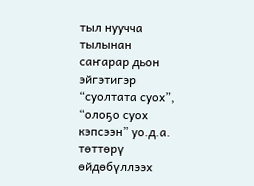тыл нуучча тылынан саҥарар дьон эйгэтигэр “суолтата суох”, “олоҕо суох кэпсээн” уо.д.а. төттөрү өйдөбүллээх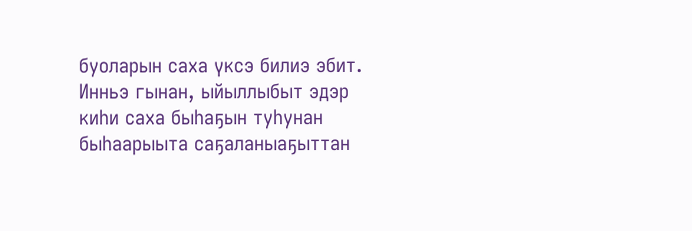буоларын саха үксэ билиэ эбит. Инньэ гынан, ыйыллыбыт эдэр киһи саха быһаҕын туһунан быһаарыыта саҕаланыаҕыттан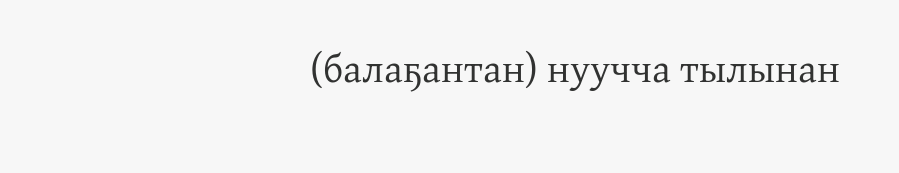(балаҕантан) нуучча тылынан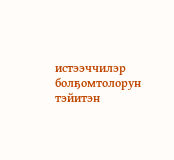истээччилэр болҕомтолорун тэйитэн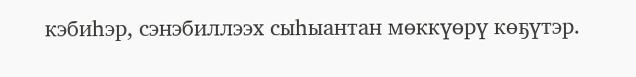кэбиһэр, сэнэбиллээх сыһыантан мөккүөрү көҕүтэр.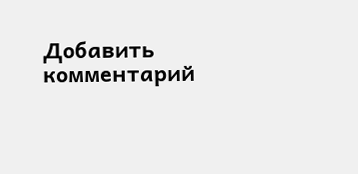Добавить комментарий